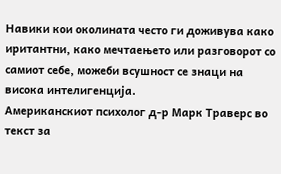Навики кои околината често ги доживува како иритантни, како мечтаењето или разговорот со самиот себе, можеби всушност се знаци на висока интелигенција.
Американскиот психолог д-р Марк Траверс во текст за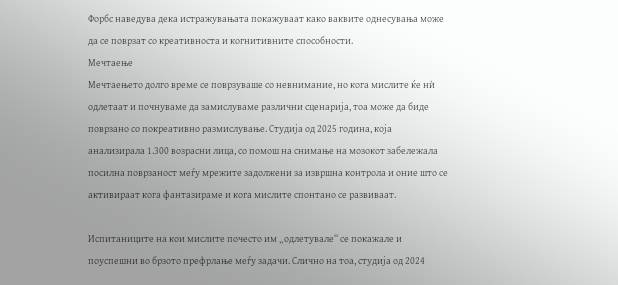Форбс наведува дека истражувањата покажуваат како ваквите однесувања може да се поврзат со креативноста и когнитивните способности.
Мечтаење
Мечтаењето долго време се поврзуваше со невнимание, но кога мислите ќе нѝ одлетаат и почнуваме да замислуваме различни сценарија, тоа може да биде поврзано со покреативно размислување. Студија од 2025 година, која анализирала 1.300 возрасни лица, со помош на снимање на мозокот забележала посилна поврзаност меѓу мрежите задолжени за извршна контрола и оние што се активираат кога фантазираме и кога мислите спонтано се развиваат.

Испитаниците на кои мислите почесто им „одлетувале“ се покажале и поуспешни во брзото префрлање меѓу задачи. Слично на тоа, студија од 2024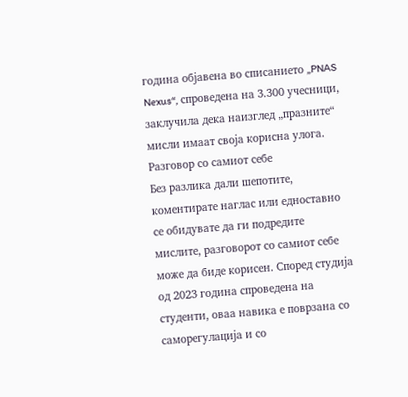година објавена во списанието „PNAS Nexus“, спроведена на 3.300 учесници, заклучила дека наизглед „празните“ мисли имаат своја корисна улога.
Разговор со самиот себе
Без разлика дали шепотите, коментирате наглас или едноставно се обидувате да ги подредите мислите, разговорот со самиот себе може да биде корисен. Според студија од 2023 година спроведена на студенти, оваа навика е поврзана со саморегулација и со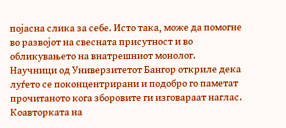појасна слика за себе. Исто така, може да помогне во развојот на свесната присутност и во обликувањето на внатрешниот монолог.
Научници од Универзитетот Бангор откриле дека луѓето се поконцентрирани и подобро го паметат прочитаното кога зборовите ги изговараат наглас. Коавторката на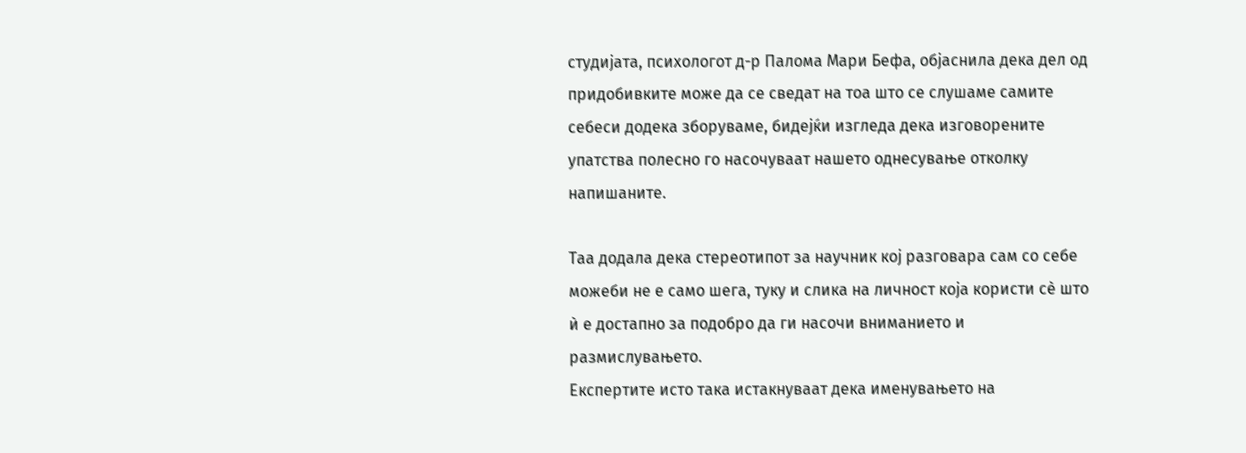студијата, психологот д-р Палома Мари Бефа, објаснила дека дел од придобивките може да се сведат на тоа што се слушаме самите себеси додека зборуваме, бидејќи изгледа дека изговорените упатства полесно го насочуваат нашето однесување отколку напишаните.

Таа додала дека стереотипот за научник кој разговара сам со себе можеби не е само шега, туку и слика на личност која користи сè што ѝ е достапно за подобро да ги насочи вниманието и размислувањето.
Експертите исто така истакнуваат дека именувањето на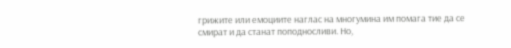грижите или емоциите наглас на многумина им помага тие да се смират и да станат поподносливи. Но,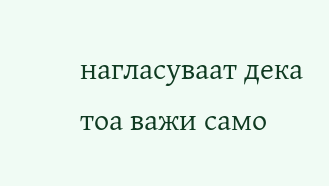нагласуваат дека тоа важи само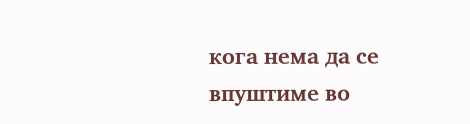кога нема да се впуштиме во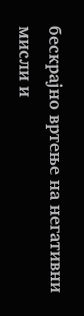бескрајно вртење на негативни мисли и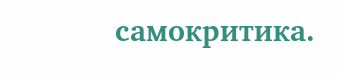самокритика.